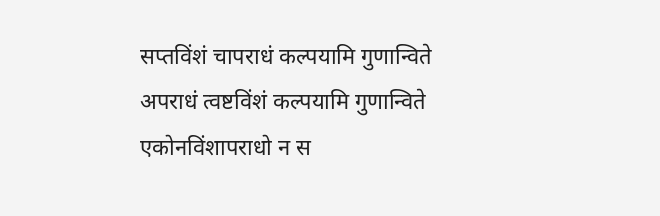सप्तविंशं चापराधं कल्पयामि गुणान्विते
अपराधं त्वष्टविंशं कल्पयामि गुणान्विते
एकोनविंशापराधो न स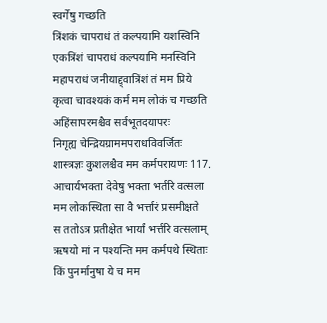स्वर्गेषु गच्छति
त्रिंशकं चापराधं तं कल्पयामि यशस्विनि
एकत्रिंशं चापराधं कल्पयामि मनस्विनि
महापराधं जनीयाद्द्वात्रिंशं तं मम प्रिये
कृत्वा चावश्यकं कर्म मम लोकं च गच्छति
अहिंसापरमश्चैव सर्वभूतदयापरः
निगृह्य चेन्द्रियग्राममपराधविवर्जितः
शास्त्रज्ञः कुशलश्चैव मम कर्मपरायणः 117.
आचार्यभक्ता देवेषु भक्ता भर्तरि वत्सला
मम लोकस्थिता सा वै भर्त्तारं प्रसमीक्षते
स ततोऽत्र प्रतीक्षेत भार्यां भर्त्तरि वत्सलाम्
ऋषयो मां न पश्यन्ति मम कर्मपथे स्थिताः
किं पुनर्मानुषा ये च मम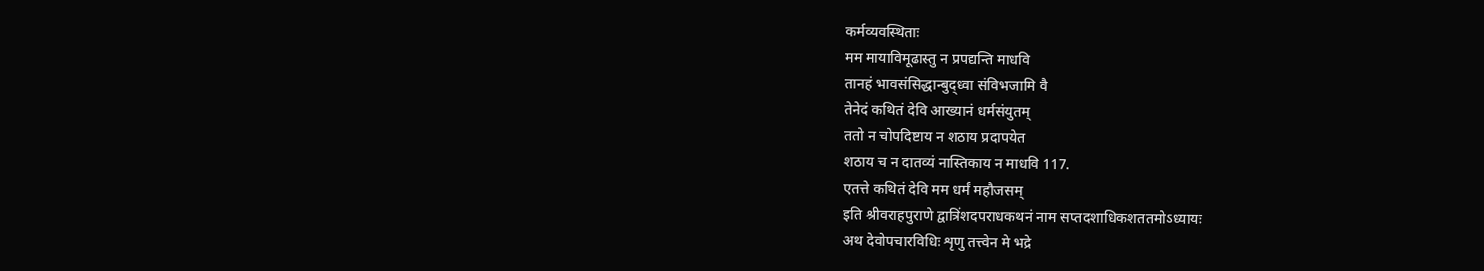कर्मव्यवस्थिताः
मम मायाविमूढास्तु न प्रपद्यन्ति माधवि
तानहं भावसंसिद्धान्बुद्ध्वा संविभजामि वै
तेनेदं कथितं देवि आख्यानं धर्मसंयुतम्
ततो न चोपदिष्टाय न शठाय प्रदापयेत
शठाय च न दातव्यं नास्तिकाय न माधवि 117.
एतत्ते कथितं देवि मम धर्मं महौजसम्
इति श्रीवराहपुराणे द्वात्रिंशदपराधकथनं नाम सप्तदशाधिकशततमोऽध्यायः
अथ देवोपचारविधिः शृणु तत्त्वेन मे भद्रे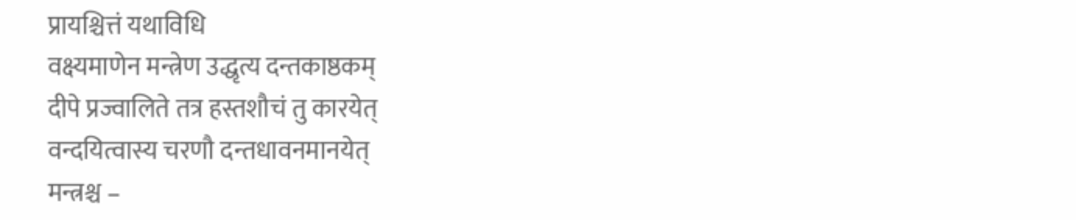प्रायश्चित्तं यथाविधि
वक्ष्यमाणेन मन्त्रेण उद्धृत्य दन्तकाष्ठकम्
दीपे प्रज्वालिते तत्र हस्तशौचं तु कारयेत्
वन्दयित्वास्य चरणौ दन्तधावनमानयेत्
मन्त्रश्च –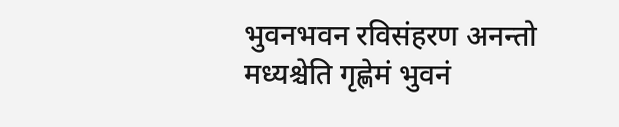भुवनभवन रविसंहरण अनन्तो मध्यश्चेति गृह्णेमं भुवनं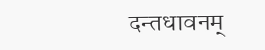दन्तधावनम्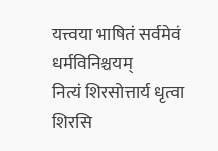यत्त्वया भाषितं सर्वमेवं धर्मविनिश्चयम्
नित्यं शिरसोत्तार्य धृत्वा शिरसि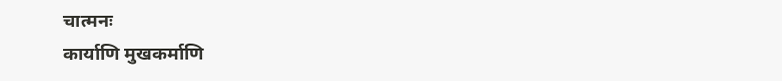चात्मनः
कार्याणि मुखकर्माणि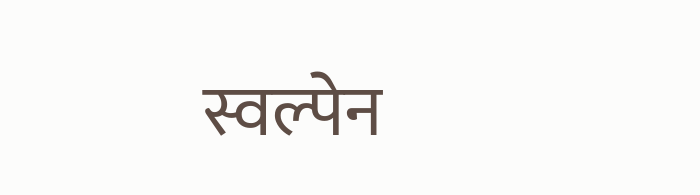स्वल्पेन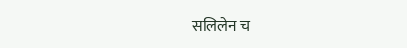सलिलेन च